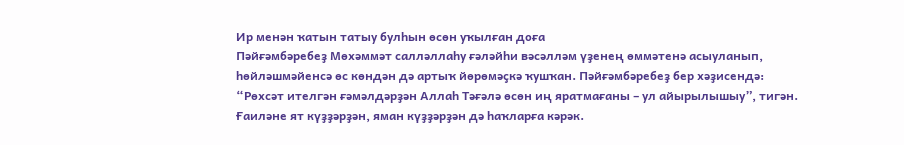Ир менән ҡатын татыу булһын өсөн уҡылған доға
Пәйғәмбәребеҙ Мөхәммәт салләллаһу ғәләйһи вәсәлләм үҙенең өммәтенә асыуланып, һөйләшмәйенсә өс көндән дә артыҡ йөрөмәҫкә ҡушҡан. Пәйғәмбәребеҙ бер хәҙисендә: “Рөхсәт ителгән ғәмәлдәрҙән Аллаһ Тәғәлә өсөн иң яратмағаны – ул айырылышыу”, тигән.
Ғаиләне ят күҙҙәрҙән, яман күҙҙәрҙән дә һаҡларға кәрәк.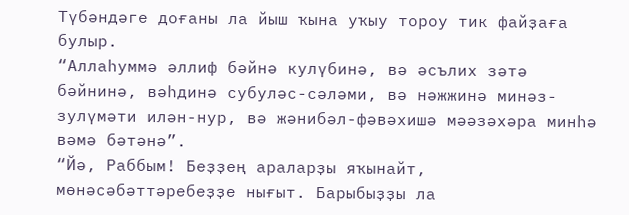Түбәндәге доғаны ла йыш ҡына уҡыу тороу тик файҙаға булыр.
“Аллаһуммә әллиф бәйнә кулүбинә, вә әсълих зәтә бәйнинә, вәһдинә субуләс-сәләми, вә нәжжинә минәз-зулүмәти илән-нур, вә жәнибәл-фәвәхишә мәәзәхәра минһә вәмә бәтәнә”.
“Йә, Раббым! Беҙҙең араларҙы яҡынайт, мөнәсәбәттәребеҙҙе нығыт. Барыбыҙҙы ла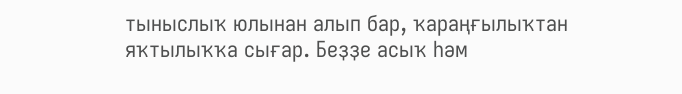тыныслыҡ юлынан алып бар, ҡараңғылыҡтан яҡтылыҡҡа сығар. Беҙҙе асыҡ һәм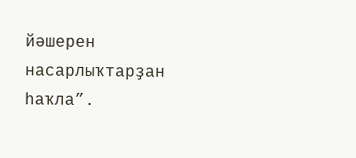йәшерен насарлыҡтарҙан һаҡла”.